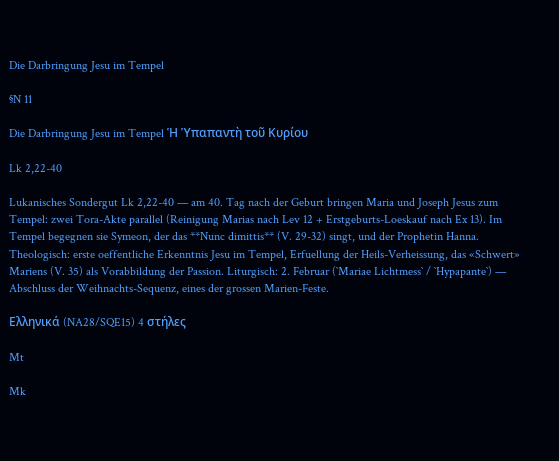Die Darbringung Jesu im Tempel

§N 11

Die Darbringung Jesu im Tempel Ἡ Ὑπαπαντὴ τοῦ Κυρίου

Lk 2,22-40

Lukanisches Sondergut Lk 2,22-40 — am 40. Tag nach der Geburt bringen Maria und Joseph Jesus zum Tempel: zwei Tora-Akte parallel (Reinigung Marias nach Lev 12 + Erstgeburts-Loeskauf nach Ex 13). Im Tempel begegnen sie Symeon, der das **Nunc dimittis** (V. 29-32) singt, und der Prophetin Hanna. Theologisch: erste oeffentliche Erkenntnis Jesu im Tempel, Erfuellung der Heils-Verheissung, das «Schwert» Mariens (V. 35) als Vorabbildung der Passion. Liturgisch: 2. Februar (`Mariae Lichtmess` / `Hypapante`) — Abschluss der Weihnachts-Sequenz, eines der grossen Marien-Feste.

Ελληνικά (NA28/SQE15) 4 στήλες

Mt

Mk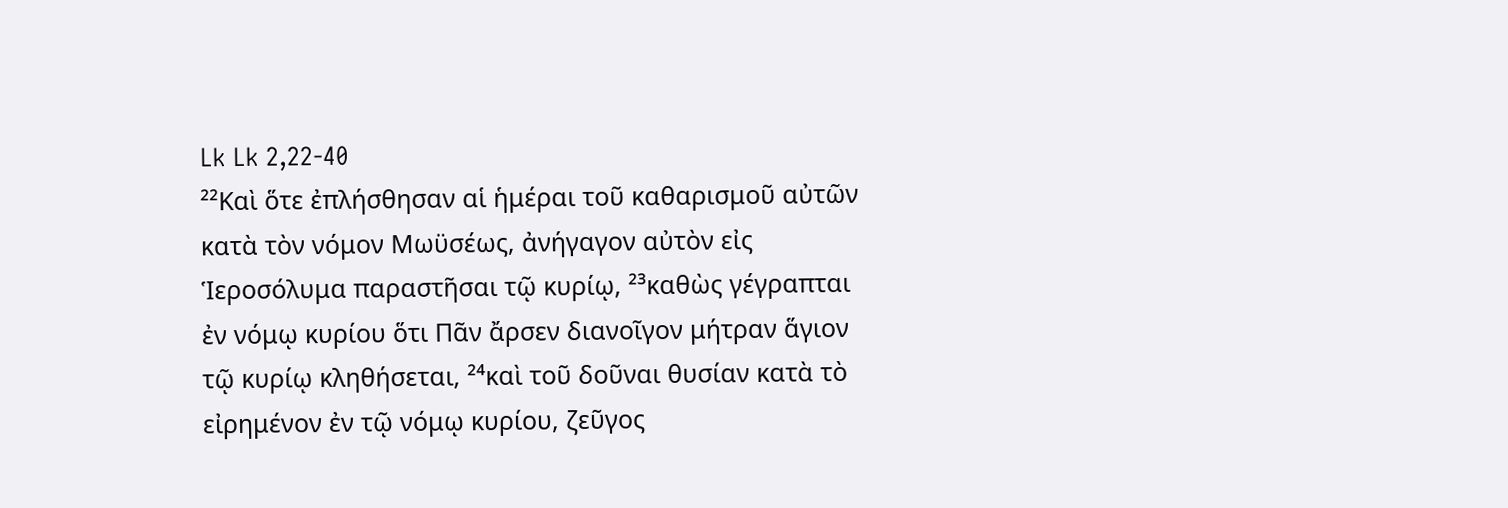Lk Lk 2,22-40
²²Καὶ ὅτε ἐπλήσθησαν αἱ ἡμέραι τοῦ καθαρισμοῦ αὐτῶν κατὰ τὸν νόμον Μωϋσέως, ἀνήγαγον αὐτὸν εἰς Ἱεροσόλυμα παραστῆσαι τῷ κυρίῳ, ²³καθὼς γέγραπται ἐν νόμῳ κυρίου ὅτι Πᾶν ἄρσεν διανοῖγον μήτραν ἅγιον τῷ κυρίῳ κληθήσεται, ²⁴καὶ τοῦ δοῦναι θυσίαν κατὰ τὸ εἰρημένον ἐν τῷ νόμῳ κυρίου, ζεῦγος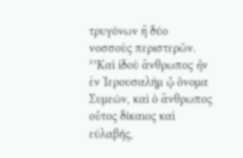τρυγόνων ἢ δύο νοσσοὺς περιστερῶν. ²⁵Καὶ ἰδοὺ ἄνθρωπος ἦν ἐν Ἰερουσαλὴμ ᾧ ὄνομα Συμεών, καὶ ὁ ἄνθρωπος οὗτος δίκαιος καὶ εὐλαβής,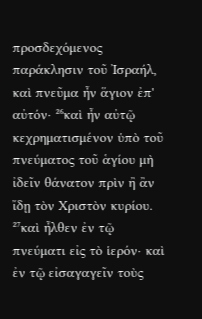προσδεχόμενος παράκλησιν τοῦ Ἰσραήλ, καὶ πνεῦμα ἦν ἅγιον ἐπ' αὐτόν· ²⁶καὶ ἦν αὐτῷ κεχρηματισμένον ὑπὸ τοῦ πνεύματος τοῦ ἁγίου μὴ ἰδεῖν θάνατον πρὶν ἢ ἂν ἴδῃ τὸν Χριστὸν κυρίου. ²⁷καὶ ἦλθεν ἐν τῷ πνεύματι εἰς τὸ ἱερόν· καὶ ἐν τῷ εἰσαγαγεῖν τοὺς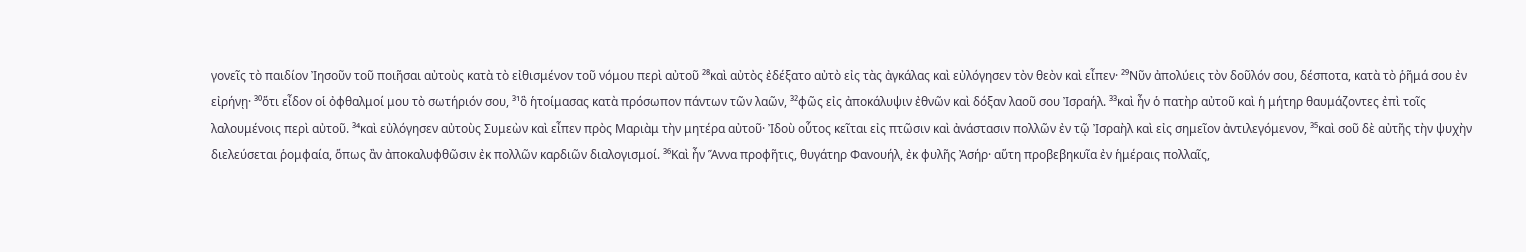γονεῖς τὸ παιδίον Ἰησοῦν τοῦ ποιῆσαι αὐτοὺς κατὰ τὸ εἰθισμένον τοῦ νόμου περὶ αὐτοῦ ²⁸καὶ αὐτὸς ἐδέξατο αὐτὸ εἰς τὰς ἀγκάλας καὶ εὐλόγησεν τὸν θεὸν καὶ εἶπεν· ²⁹Νῦν ἀπολύεις τὸν δοῦλόν σου, δέσποτα, κατὰ τὸ ῥῆμά σου ἐν εἰρήνῃ· ³⁰ὅτι εἶδον οἱ ὀφθαλμοί μου τὸ σωτήριόν σου, ³¹ὃ ἡτοίμασας κατὰ πρόσωπον πάντων τῶν λαῶν, ³²φῶς εἰς ἀποκάλυψιν ἐθνῶν καὶ δόξαν λαοῦ σου Ἰσραήλ. ³³καὶ ἦν ὁ πατὴρ αὐτοῦ καὶ ἡ μήτηρ θαυμάζοντες ἐπὶ τοῖς λαλουμένοις περὶ αὐτοῦ. ³⁴καὶ εὐλόγησεν αὐτοὺς Συμεὼν καὶ εἶπεν πρὸς Μαριὰμ τὴν μητέρα αὐτοῦ· Ἰδοὺ οὗτος κεῖται εἰς πτῶσιν καὶ ἀνάστασιν πολλῶν ἐν τῷ Ἰσραὴλ καὶ εἰς σημεῖον ἀντιλεγόμενον, ³⁵καὶ σοῦ δὲ αὐτῆς τὴν ψυχὴν διελεύσεται ῥομφαία, ὅπως ἂν ἀποκαλυφθῶσιν ἐκ πολλῶν καρδιῶν διαλογισμοί. ³⁶Καὶ ἦν Ἅννα προφῆτις, θυγάτηρ Φανουήλ, ἐκ φυλῆς Ἀσήρ· αὕτη προβεβηκυῖα ἐν ἡμέραις πολλαῖς,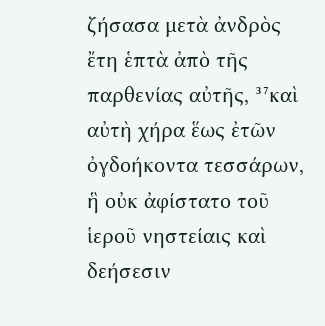ζήσασα μετὰ ἀνδρὸς ἔτη ἑπτὰ ἀπὸ τῆς παρθενίας αὐτῆς, ³⁷καὶ αὐτὴ χήρα ἕως ἐτῶν ὀγδοήκοντα τεσσάρων, ἣ οὐκ ἀφίστατο τοῦ ἱεροῦ νηστείαις καὶ δεήσεσιν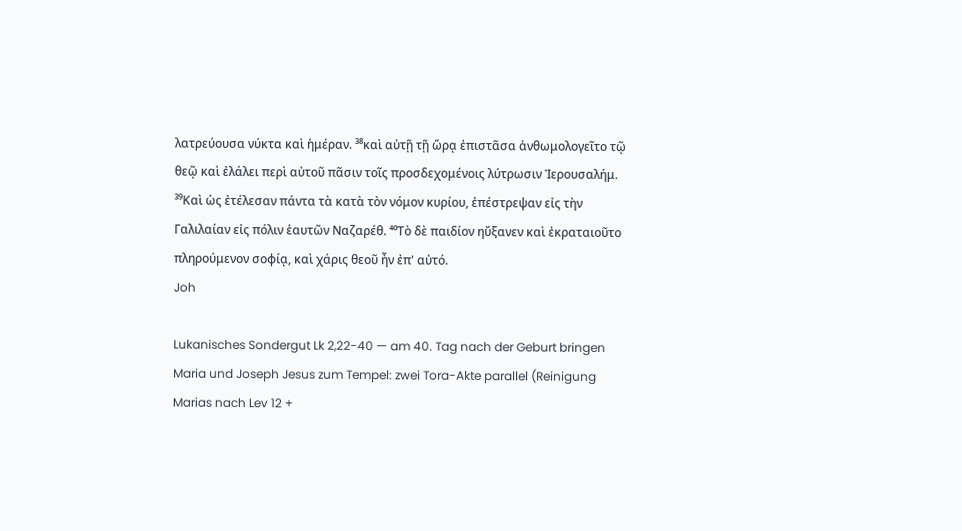λατρεύουσα νύκτα καὶ ἡμέραν. ³⁸καὶ αὐτῇ τῇ ὥρᾳ ἐπιστᾶσα ἀνθωμολογεῖτο τῷ θεῷ καὶ ἐλάλει περὶ αὐτοῦ πᾶσιν τοῖς προσδεχομένοις λύτρωσιν Ἰερουσαλήμ. ³⁹Καὶ ὡς ἐτέλεσαν πάντα τὰ κατὰ τὸν νόμον κυρίου, ἐπέστρεψαν εἰς τὴν Γαλιλαίαν εἰς πόλιν ἑαυτῶν Ναζαρέθ. ⁴⁰Τὸ δὲ παιδίον ηὔξανεν καὶ ἐκραταιοῦτο πληρούμενον σοφίᾳ, καὶ χάρις θεοῦ ἦν ἐπ' αὐτό.
Joh

Lukanisches Sondergut Lk 2,22-40 — am 40. Tag nach der Geburt bringen Maria und Joseph Jesus zum Tempel: zwei Tora-Akte parallel (Reinigung Marias nach Lev 12 +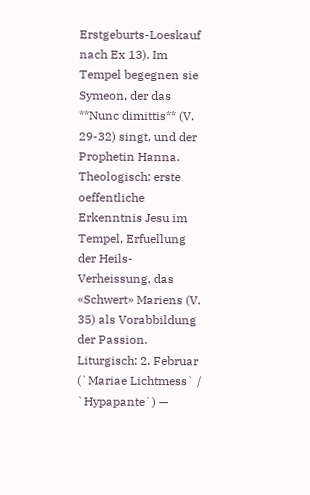Erstgeburts-Loeskauf nach Ex 13). Im Tempel begegnen sie Symeon, der das **Nunc dimittis** (V. 29-32) singt, und der Prophetin Hanna. Theologisch: erste oeffentliche Erkenntnis Jesu im Tempel, Erfuellung der Heils-Verheissung, das «Schwert» Mariens (V. 35) als Vorabbildung der Passion. Liturgisch: 2. Februar (`Mariae Lichtmess` / `Hypapante`) —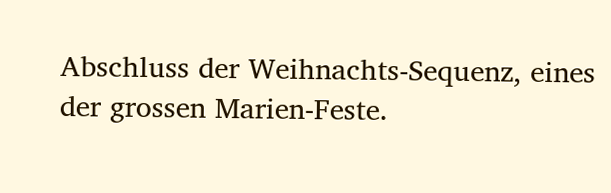Abschluss der Weihnachts-Sequenz, eines der grossen Marien-Feste.